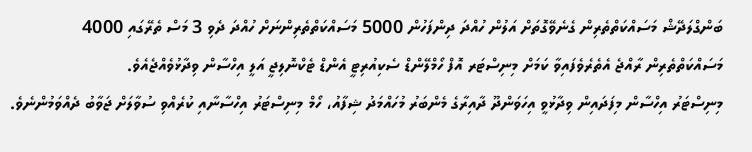ބަންގްލަދޭޝް މަސައްކަތްތެރިން ގެނެވޭގޮތަށް އަލުން ހުއްދަ ދިންފަހުން 5000 މަސައްކަތްތެރިންނަށް ހުއްދަ ދެވި 3 މަސް ތެރޭގައި 4000 މަސައްކަތްތެރިން ރާއްޖެ އެތެރެވެފައިވާ ކަމަށް މިނިސްޓަރ އޮފް ހޯމްލޭންޑް ސެކިއުރިޓީ އެންޑް ޓެކްނޮލިޖީ އަލީ އިހްސާން ވިދާޅުވެއްޖެއެވެ.
މިނިސްޓަރު އިހްސާން މިފަދައިން ވިދާޅުވީ އިހަވަންދޫ ދާއިރާގެ މެންބަރު މުހައްމަދު ޝިފާއު، ހޯމް މިނިސްޓަރު އިހްސާނާއި ކުރެއްވި ސުވާލަށް ޖަވާބު ދެއްވަމުންނެވެ.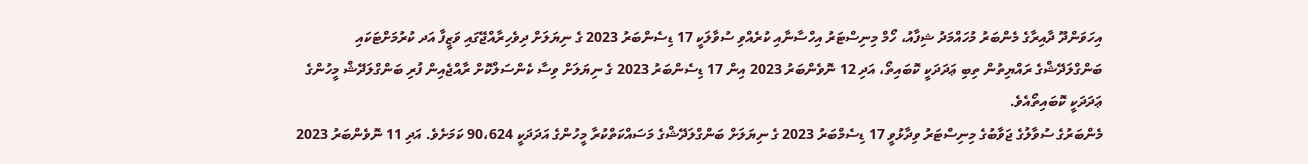އިހަވަންދޫ ދާއިރާގެ މެންބަރު މުހައްމަދު ޝިފާއު، ހޯމް މިނިސްޓަރު އިހްސާނާއި ކުރެއްވި ސުވާލަކީ 17 ޑިސެންބަރު 2023 ގެ ނިޔަލަށް ދިވެހިރާއްޖޭގައި ވަޒީފާ އަދ ކުރުމަށްޓަކައި ބަންގްލަދޭޝްގެ ރައްޔިތުން ތިބި ޢަދަދަކީ ކޮބައިތޯ، އަދި 12 ނޮވެންބަރު 2023 އިން 17 ޑިސެންބަރު 2023 ގެ ނިޔަލަށް ވިސާ ކެންސަލްކޮށް ރާއްޖެއިން ފުރި ބަންގްލަދޭޝް މީހުންގެ ޢަދަދަކީ ކޮބައިތޯއެވެ.
މެންބަރުގެ ސުވާލުގެ ޖަވާބުގެ މިނިސްޓަރު ވިދާޅުވީ 17 ޑިސެމްބަރު 2023 ގެ ނިޔަލަށް ބަންގްލަދޭޝްގެ މަސައްކަތްކުރާ މީހުންގެ އަދަދަކީ 90،624 ކަމަށެވެ. އަދި 11 ނޮވެންބަރު 2023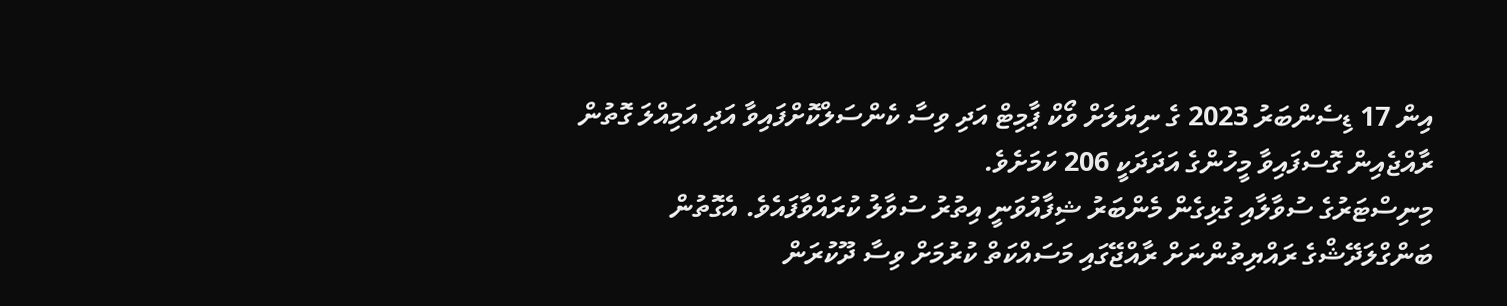އިން 17 ޑިސެންބަރު 2023 ގެ ނިޔަލަށް ވޯކް ޕާމިޓް އަދި ވިސާ ކެންސަލްކޮށްފައިވާ އަދި އަމިއްލަ ގޮތުން ރާއްޖެއިން ގޮސްފައިވާ މީހުންގެ އަދަދަކީ 206 ކަމަށެވެ.
މިނިސްޓަރުގެ ސުވާލާއި ގުޅިގެން މެންބަރު ޝިފާއުވަނީ އިތުރު ސުވާލު ކުރައްވާފައެވެ. އެގޮތުން ބަންގްލަދޭޝްގެ ރައްޔިތުންނަށް ރާއްޖޭގައި މަސައްކަތް ކުރުމަށް ވިސާ ދޫކުރަން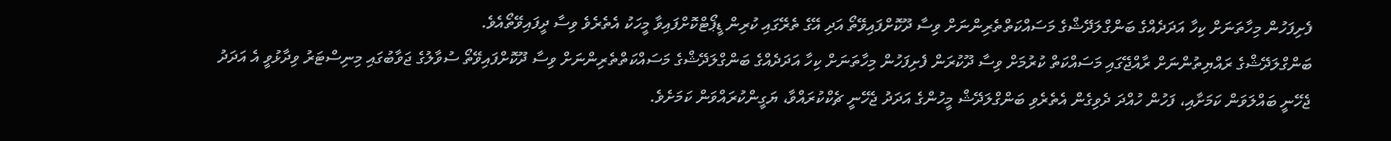ފެށިފަހުން މިހާތަނަށް ކިހާ އަދަދެއްގެ ބަންގްލަދޭޝްގެ މަސައްކަތްތެރިންނަށް ވިސާ ދޫކޮށްފައިވޭތޯ އަދި އޭގެ ތެރޭގައި ކުރިން ޑީޕޯޓްކޮށްފައިވާ މީހަކު އެތެރެވެ ވިސާ ދީފައިވޭތޯއެވެ.
ބަންގްލަދޭޝްގެ ރައްޔިތުންނަށް ރާއްޖޭގައި މަސައްކަތް ކުރުމަށް ވިސާ ދޫކުރަން ފެށިފަހުން މިހާތަނަށް ކިހާ އަދަދެއްގެ ބަންގްލަދޭޝްގެ މަސައްކަތްތެރިންނަށް ވިސާ ދޫކޮށްފައިވޭތޯ ސުވާލުގެ ޖަވާބުގައި މިނިސްޓަރު ވިދާޅުވީ އެ އަދަދު ޖެހޭނީ ބައްލަވަން ކަމަށާއި، ފަހުން ހުއްދަ ދެވިގެން އެތެރެވި ބަންގްލަދޭޝް މީހުންގެ އަދަދު ޖެހޭނީ ޗެކްކުރައްވާ، ޔަގީންކުރައްވަން ކަމަށެވެ.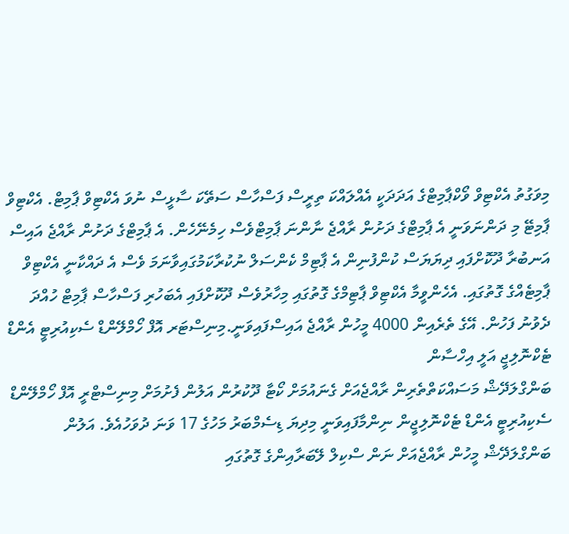މިވަގުތު އެކްޓިވް ވޯކްޕާމިޓްގެ އަދަދަކީ އެއްލައްކަ ތިރީސް ފަސްހާސް ސަތޭކަ ސާޅީސް ނުވަ އެކްޓިވް ޕާމިޓް. އެކްޓިވް ޕާމިޓޭ މި ދަންނަވަނީ އެ ޕާމިޓްގެ ދަށުން ރާއްޖެ ނާންނަ ޕާމިޓްވެސް ހިމެނޭހެން. އެ ޕާމިޓްގެ ދަށުން ރާއްޖެ އައިސް އަނބުރާ ދޫކޮށްފައި ދިޔަޔަސް ކުންފުނިން އެ ޕާޓިމް ކެންސަލް ނުކުރާކަމުގައިވާނަމަ ވެސް އެ ދައްކާނީ އެކްޓިވް ޕާމިޓެއްގެ ގޮތުގައި. އެހެންވީމާ އެކްޓިވް ޕާޓިމްގެ ގޮތުގައި މިހާރުވެސް ދޫކޮށްފައި އެބަހުރި ފަސްހާސް ޕާމިޓް ހުއްދަ ދެވުނު ފަހުން. އޭގެ ތެރެއިން 4000 މީހުން ރާއްޖެ އައިސްފައިވަނީ.މިނިސްޓަރ އޮފް ހޯމްލޭންޑް ސެކިއުރިޓީ އެންޑް ޓެކްނޮލިޖީ އަލީ އިހްސާން
ބަންގްލަދޭޝް މަސައްކަތްތެރިން ރާއްޖެއަށް ގެނައުމަށް ކޯޓާ ދޫކުރުން އަލުން ފެށުމަށް މިނިސްޓްރީ އޮފް ހޯމްލޭންޑް ސެކިއުރިޓީ އެންޑް ޓެކްނޮލިޖީން ނިންމާފައިވަނީ މިދިޔަ ޑިސެމްބަރު މަހުގެ 17 ވަނަ ދުވަހުއެވެ. އަލުން ބަންގްލަދޭޝް މީހުން ރާއްޖެއަށް ނަން ސްކިލް ލޭބަރާއިންގެ ގޮތުގައި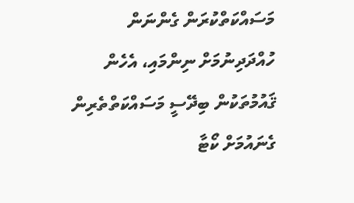މަސައްކަތްކުރަން ގެންނަން ހުއްދަދިނުމަށް ނިންމައި، އެހެން ޤައުމުތަކުން ބިދޭސީ މަސައްކަތްތެރިން ގެނައުމަށް ކޯޓާ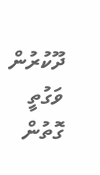ދޫކުރުން ވަގުތީ ގޮތުން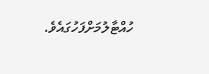ހުއްޓާލުމަށްފަހުގައެވެ.